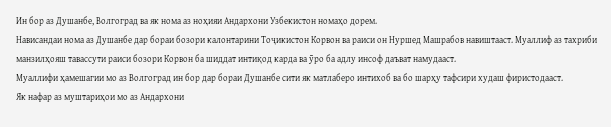Ин бор аз Душанбе, Волгоград ва як нома аз ноҳияи Андархони Узбекистон номаҳо дорем.
Нависандаи нома аз Душанбе дар бораи бозори калонтарини Тоҷикистон Корвон ва раиси он Нуршед Машрабов навиштааст. Муаллиф аз тахриби манзилҳояш тавассути раиси бозори Корвон ба шиддат интиқод карда ва ӯро ба адлу инсоф даъват намудааст.
Муаллифи ҳамешагии мо аз Волгоград ин бор дар бораи Душанбе сити як матлаберо интихоб ва бо шарҳу тафсири худаш фиристодааст.
Як нафар аз муштариҳои мо аз Андархони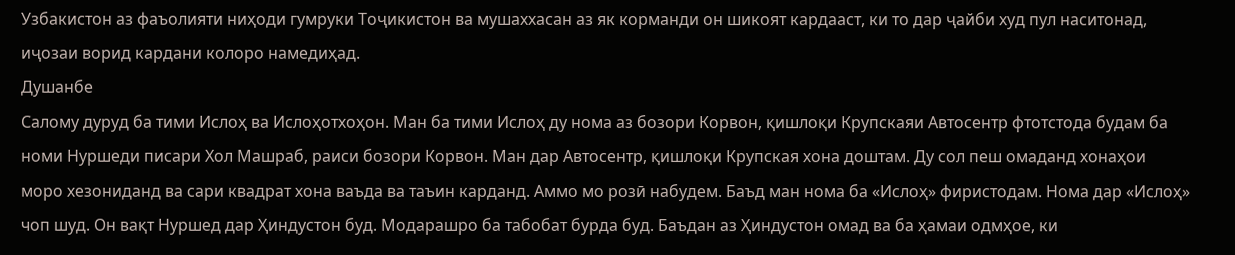Узбакистон аз фаъолияти ниҳоди гумруки Тоҷикистон ва мушаххасан аз як корманди он шикоят кардааст, ки то дар ҷайби худ пул наситонад, иҷозаи ворид кардани колоро намедиҳад.
Душанбе
Салому дуруд ба тими Ислоҳ ва Ислоҳотхоҳон. Ман ба тими Ислоҳ ду нома аз бозори Корвон, қишлоқи Крупскаяи Автосентр фтотстода будам ба номи Нуршеди писари Хол Машраб, раиси бозори Корвон. Ман дар Автосентр, қишлоқи Крупская хона доштам. Ду сол пеш омаданд хонаҳои моро хезониданд ва сари квадрат хона ваъда ва таъин карданд. Аммо мо розӣ набудем. Баъд ман нома ба «Ислоҳ» фиристодам. Нома дар «Ислоҳ» чоп шуд. Он вақт Нуршед дар Ҳиндустон буд. Модарашро ба табобат бурда буд. Баъдан аз Ҳиндустон омад ва ба ҳамаи одмҳое, ки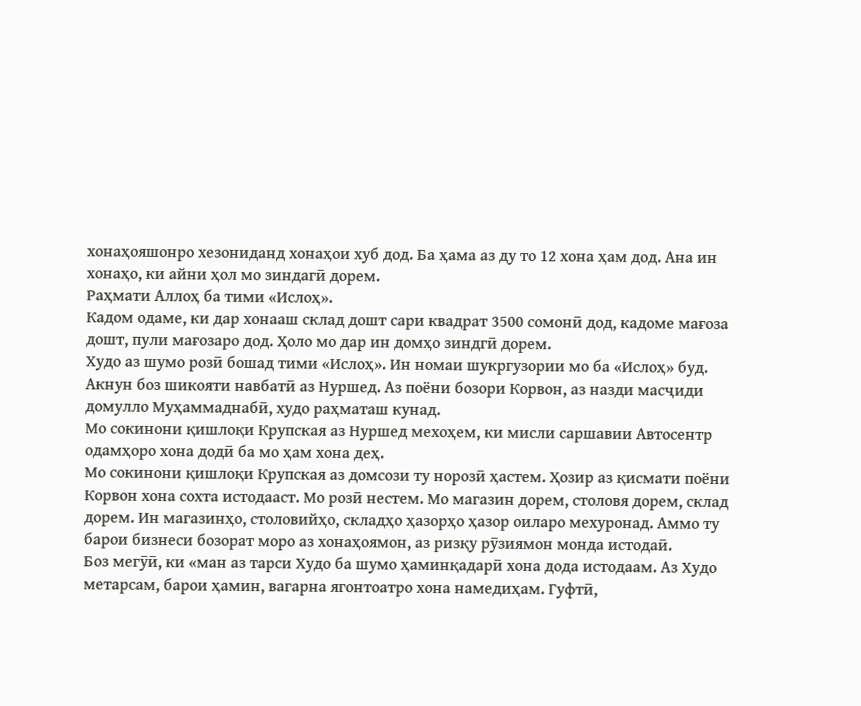хонаҳояшонро хезониданд хонаҳои хуб дод. Ба ҳама аз ду то 12 хона ҳам дод. Ана ин хонаҳо, ки айни ҳол мо зиндагӣ дорем.
Раҳмати Аллоҳ ба тими «Ислоҳ».
Кадом одаме, ки дар хонааш склад дошт сари квадрат 3500 сомонӣ дод, кадоме мағоза дошт, пули мағозаро дод. Ҳоло мо дар ин домҳо зиндгӣ дорем.
Худо аз шумо розӣ бошад тими «Ислоҳ». Ин номаи шукргузории мо ба «Ислоҳ» буд.
Акнун боз шикояти навбатӣ аз Нуршед. Аз поёни бозори Корвон, аз назди масҷиди домулло Муҳаммаднабӣ, худо раҳматаш кунад.
Мо сокинони қишлоқи Крупская аз Нуршед мехоҳем, ки мисли саршавии Автосентр одамҳоро хона додӣ ба мо ҳам хона деҳ.
Мо сокинони қишлоқи Крупская аз домсози ту норозӣ ҳастем. Ҳозир аз қисмати поёни Корвон хона сохта истодааст. Мо розӣ нестем. Мо магазин дорем, столовя дорем, склад дорем. Ин магазинҳо, столовийҳо, складҳо ҳазорҳо ҳазор оиларо мехуронад. Аммо ту барои бизнеси бозорат моро аз хонаҳоямон, аз ризқу рӯзиямон монда истодаӣ.
Боз мегӯӣ, ки «ман аз тарси Худо ба шумо ҳаминқадарӣ хона дода истодаам. Аз Худо метарсам, барои ҳамин, вагарна ягонтоатро хона намедиҳам. Гуфтӣ,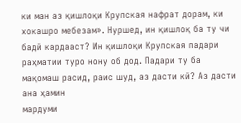ки ман аз қишлоқи Крупская нафрат дорам, ки хокашро мебезам». Нуршед, ин қишлоқ ба ту чи бадӣ кардааст? Ин қишлоқи Крупская падари раҳматии туро нону об дод. Падари ту ба мақомаш расид, раис шуд, аз дасти кӣ? Аз дасти ана ҳамин
мардуми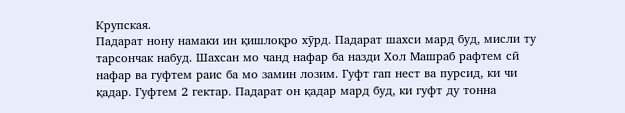Крупская.
Падарат нону намаки ин қишлоқро хӯрд. Падарат шахси мард буд, мисли ту тарсончак набуд. Шахсан мо чанд нафар ба назди Хол Машраб рафтем сӣ нафар ва гуфтем раис ба мо замин лозим. Гуфт гап нест ва пурсид, ки чи қадар. Гуфтем 2 гектар. Падарат он қадар мард буд, ки гуфт ду тонна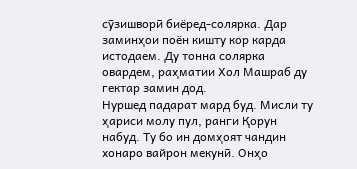сӯзишворӣ биёред-солярка. Дар заминҳои поён кишту кор карда истодаем. Ду тонна солярка овардем, раҳматии Хол Машраб ду гектар замин дод.
Нуршед падарат мард буд. Мисли ту ҳариси молу пул, ранги Қорун набуд. Ту бо ин домҳоят чандин хонаро вайрон мекунӣ. Онҳо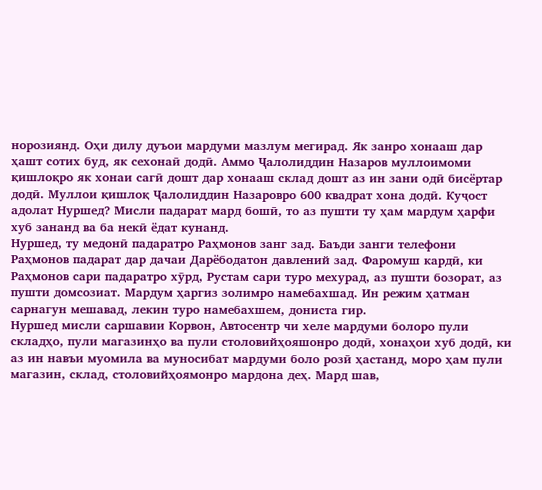норозиянд. Оҳи дилу дуъои мардуми мазлум мегирад. Як занро хонааш дар ҳашт сотих буд, як сехонаӣ додӣ. Аммо Ҷалолиддин Назаров муллоимоми қишлоқро як хонаи сагӣ дошт дар хонааш склад дошт аз ин зани одӣ бисёртар додӣ. Муллои қишлоқ Ҷалолиддин Назаровро 600 квадрат хона додӣ. Куҷост адолат Нуршед? Мисли падарат мард бошӣ, то аз пушти ту ҳам мардум ҳарфи хуб зананд ва ба некӣ ёдат кунанд.
Нуршед, ту медонӣ падаратро Раҳмонов занг зад. Баъди занги телефони Раҳмонов падарат дар дачаи Дарёбодатон давлений зад. Фаромуш кардӣ, ки Раҳмонов сари падаратро хӯрд, Рустам сари туро мехурад, аз пушти бозорат, аз пушти домсозиат. Мардум ҳаргиз золимро намебахшад. Ин режим ҳатман сарнагун мешавад, лекин туро намебахшем, дониста гир.
Нуршед мисли саршавии Корвон, Автосентр чи хеле мардуми болоро пули складҳо, пули магазинҳо ва пули столовийҳояшонро додӣ, хонаҳои хуб додӣ, ки аз ин навъи муомила ва муносибат мардуми боло розӣ ҳастанд, моро ҳам пули магазин, склад, столовийҳоямонро мардона деҳ. Мард шав,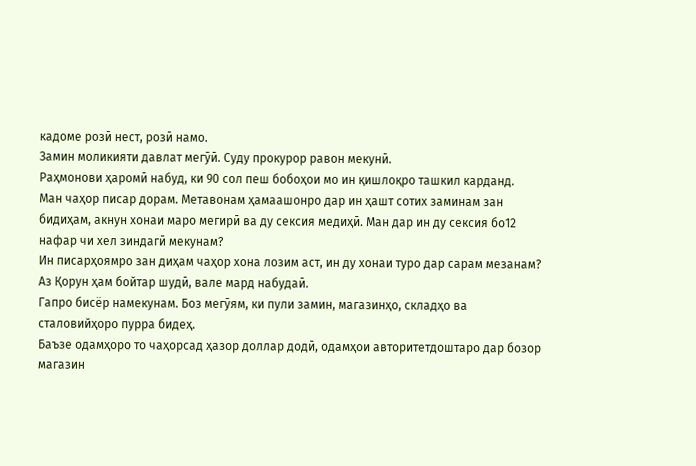кадоме розӣ нест, розӣ намо.
Замин моликияти давлат мегӯӣ. Суду прокурор равон мекунӣ.
Раҳмонови ҳаромӣ набуд, ки 90 сол пеш бобоҳои мо ин қишлоқро ташкил карданд.
Ман чаҳор писар дорам. Метавонам ҳамаашонро дар ин ҳашт сотих заминам зан бидиҳам, акнун хонаи маро мегирӣ ва ду сексия медиҳӣ. Ман дар ин ду сексия бо12 нафар чи хел зиндагӣ мекунам?
Ин писарҳоямро зан диҳам чаҳор хона лозим аст, ин ду хонаи туро дар сарам мезанам? Аз Қорун ҳам бойтар шудӣ, вале мард набудаӣ.
Гапро бисёр намекунам. Боз мегӯям, ки пули замин, магазинҳо, складҳо ва сталовийҳоро пурра бидеҳ.
Баъзе одамҳоро то чаҳорсад ҳазор доллар додӣ, одамҳои авторитетдоштаро дар бозор магазин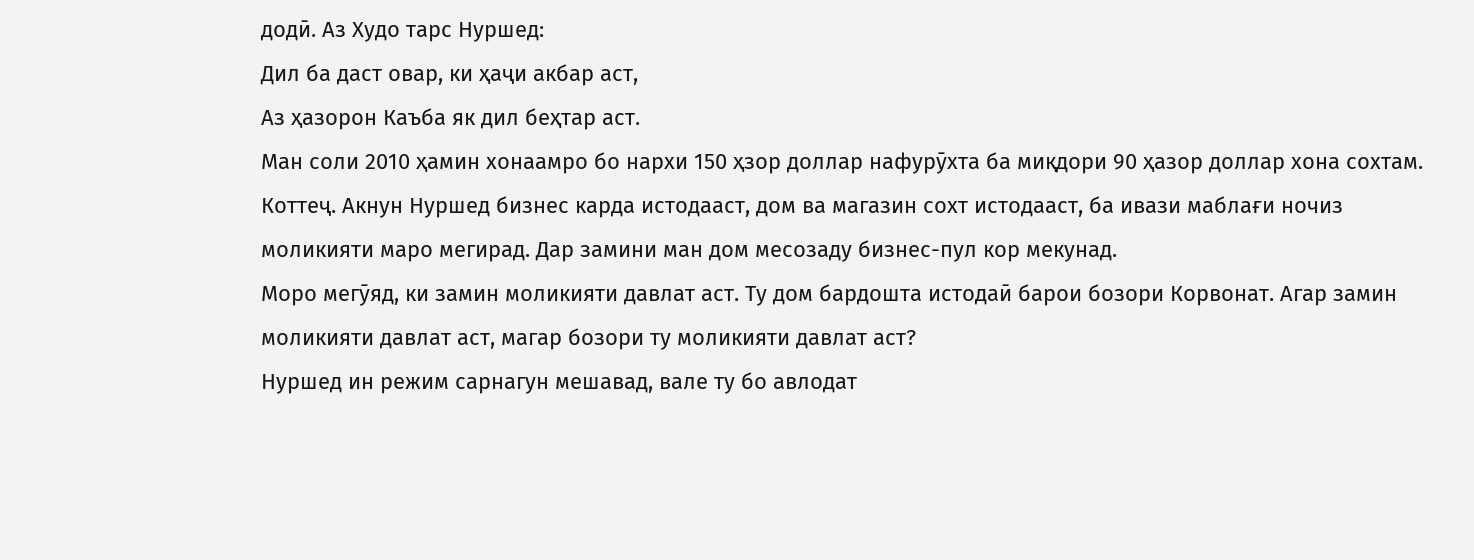додӣ. Аз Худо тарс Нуршед:
Дил ба даст овар, ки ҳаҷи акбар аст,
Аз ҳазорон Каъба як дил беҳтар аст.
Ман соли 2010 ҳамин хонаамро бо нархи 150 ҳзор доллар нафурӯхта ба миқдори 90 ҳазор доллар хона сохтам. Коттеҷ. Акнун Нуршед бизнес карда истодааст, дом ва магазин сохт истодааст, ба ивази маблағи ночиз моликияти маро мегирад. Дар замини ман дом месозаду бизнес-пул кор мекунад.
Моро мегӯяд, ки замин моликияти давлат аст. Ту дом бардошта истодаӣ барои бозори Корвонат. Агар замин моликияти давлат аст, магар бозори ту моликияти давлат аст?
Нуршед ин режим сарнагун мешавад, вале ту бо авлодат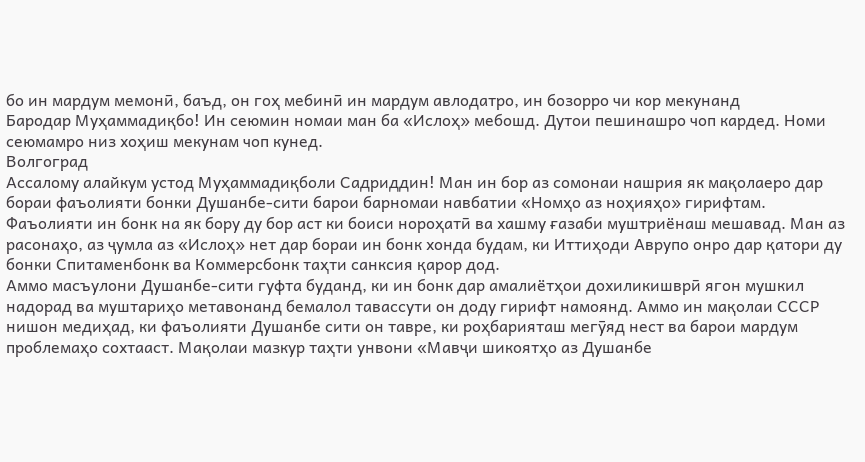бо ин мардум мемонӣ, баъд, он гоҳ мебинӣ ин мардум авлодатро, ин бозорро чи кор мекунанд
Бародар Муҳаммадиқбо! Ин сеюмин номаи ман ба «Ислоҳ» мебошд. Дутои пешинашро чоп кардед. Номи сеюмамро низ хоҳиш мекунам чоп кунед.
Волгоград
Ассалому алайкум устод Муҳаммадиқболи Садриддин! Ман ин бор аз сомонаи нашрия як мақолаеро дар бораи фаъолияти бонки Душанбе-сити барои барномаи навбатии «Номҳо аз ноҳияҳо» гирифтам.
Фаъолияти ин бонк на як бору ду бор аст ки боиси нороҳатӣ ва хашму ғазаби муштриёнаш мешавад. Ман аз расонаҳо, аз ҷумла аз «Ислоҳ» нет дар бораи ин бонк хонда будам, ки Иттиҳоди Аврупо онро дар қатори ду бонки Спитаменбонк ва Коммерсбонк таҳти санксия қарор дод.
Аммо масъулони Душанбе-сити гуфта буданд, ки ин бонк дар амалиётҳои дохиликишврӣ ягон мушкил надорад ва муштариҳо метавонанд бемалол тавассути он доду гирифт намоянд. Аммо ин мақолаи СССР нишон медиҳад, ки фаъолияти Душанбе сити он тавре, ки роҳбарияташ мегӯяд нест ва барои мардум проблемаҳо сохтааст. Мақолаи мазкур таҳти унвони «Мавҷи шикоятҳо аз Душанбе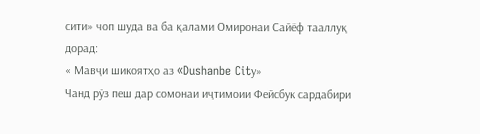сити» чоп шуда ва ба қалами Омиронаи Сайёф тааллуқ дорад:
« Мавҷи шикоятҳо аз «Dushanbe Citу»
Чанд рӯз пеш дар сомонаи иҷтимоии Фейсбук сардабири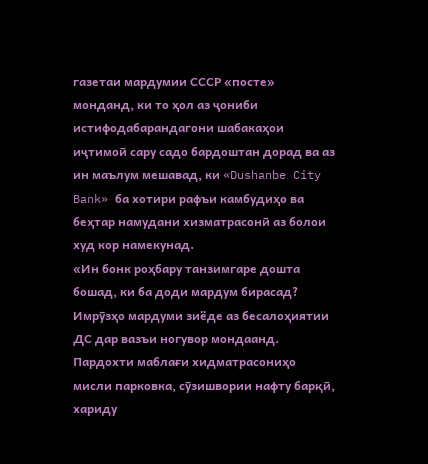газетаи мардумии СССР «посте» монданд, ки то ҳол аз ҷониби истифодабарандагони шабакаҳои иҷтимоӣ сару садо бардоштан дорад ва аз ин маълум мешавад, ки «Dushanbe City Bank» ба хотири рафъи камбудиҳо ва беҳтар намудани хизматрасонӣ аз болои худ кор намекунад.
«Ин бонк роҳбару танзимгаре дошта бошад, ки ба доди мардум бирасад? Имрӯзҳо мардуми зиёде аз бесалоҳиятии ДС дар вазъи ногувор мондаанд. Пардохти маблағи хидматрасониҳо мисли парковка, сӯзишвории нафту барқӣ, хариду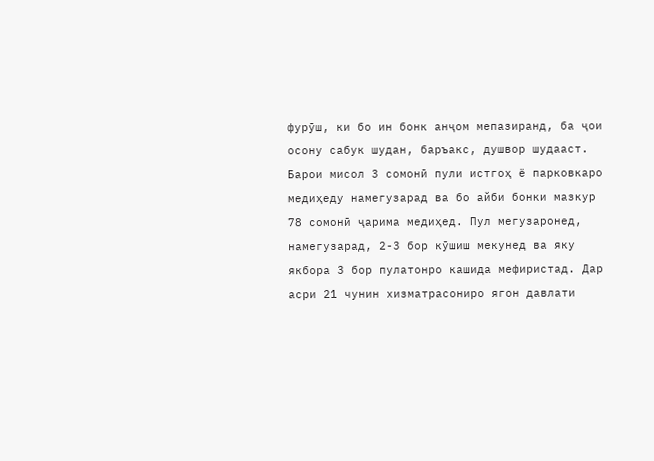фурӯш, ки бо ин бонк анҷом мепазиранд, ба ҷои осону сабук шудан, баръакс, душвор шудааст. Барои мисол 3 сомонӣ пули истгоҳ ё парковкаро медиҳеду намегузарад ва бо айби бонки мазкур 78 сомонӣ ҷарима медиҳед. Пул мегузаронед, намегузарад, 2-3 бор кӯшиш мекунед ва яку якбора 3 бор пулатонро кашида мефиристад. Дар асри 21 чунин хизматрасониро ягон давлати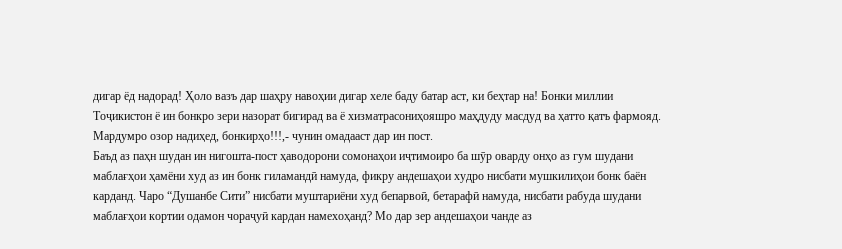дигар ёд надорад! Ҳоло вазъ дар шаҳру навоҳии дигар хеле баду батар аст, ки беҳтар на! Бонки миллии Тоҷикистон ё ин бонкро зери назорат бигирад ва ё хизматрасониҳояшро маҳдуду масдуд ва ҳатто қатъ фармояд. Мардумро озор надиҳед, бонкирҳо!!!,- чунин омадааст дар ин пост.
Баъд аз паҳн шудан ин нигошта-пост ҳаводорони сомонаҳои иҷтимоиро ба шӯр оварду онҳо аз гум шудани маблағҳои ҳамёни худ аз ин бонк гиламандӣ намуда, фикру андешаҳои худро нисбати мушкилиҳои бонк баён карданд. Чаро “Душанбе Сити” нисбати муштариёни худ бепарвоӣ, бетарафӣ намуда, нисбати рабуда шудани маблағҳои кортии одамон чораҷуӣ кардан намехоҳанд? Мо дар зер андешаҳои чанде аз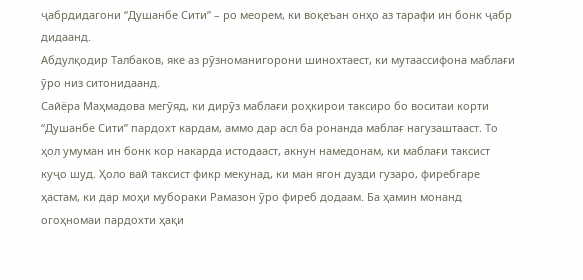ҷабрдидагони “Душанбе Сити” – ро меорем, ки воқеъан онҳо аз тарафи ин бонк ҷабр дидаанд.
Абдулқодир Талбаков, яке аз рӯзноманигорони шинохтаест, ки мутаассифона маблағи ӯро низ ситонидаанд.
Сайёра Маҳмадова мегӯяд, ки дирӯз маблағи роҳкирои таксиро бо воситаи корти “Душанбе Сити” пардохт кардам, аммо дар асл ба ронанда маблағ нагузаштааст. То ҳол умуман ин бонк кор накарда истодааст, акнун намедонам, ки маблағи таксист куҷо шуд. Ҳоло вай таксист фикр мекунад, ки ман ягон дузди гузаро, фиребгаре ҳастам, ки дар моҳи мубораки Рамазон ӯро фиреб додаам. Ба ҳамин монанд огоҳномаи пардохти ҳақи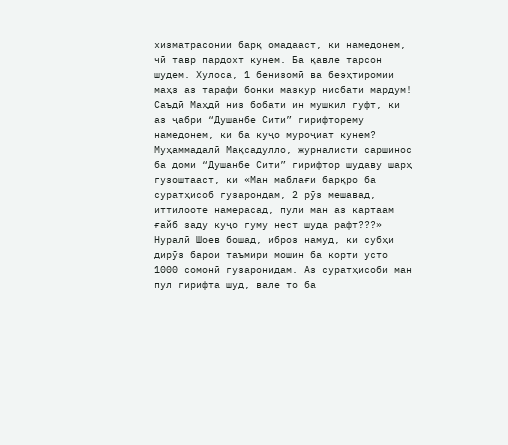хизматрасонии барқ омадааст, ки намедонем, чӣ тавр пардохт кунем. Ба қавле тарсон шудем. Хулоса, 1 бенизомӣ ва беэҳтиромии маҳз аз тарафи бонки мазкур нисбати мардум!
Саъдӣ Маҳдӣ низ бобати ин мушкил гуфт, ки аз ҷабри “Душанбе Сити” гирифторему намедонем, ки ба куҷо муроҷиат кунем?
Муҳаммадалӣ Мақсадулло, журналисти саршинос ба доми “Душанбе Сити” гирифтор шудаву шарҳ гузоштааст, ки «Ман маблағи барқро ба суратҳисоб гузарондам, 2 рӯз мешавад, иттилооте намерасад, пули ман аз картаам ғайб заду куҷо гуму нест шуда рафт???»
Нуралӣ Шоев бошад, иброз намуд, ки субҳи дирӯз барои таъмири мошин ба корти усто 1000 сомонӣ гузаронидам. Аз суратҳисоби ман пул гирифта шуд, вале то ба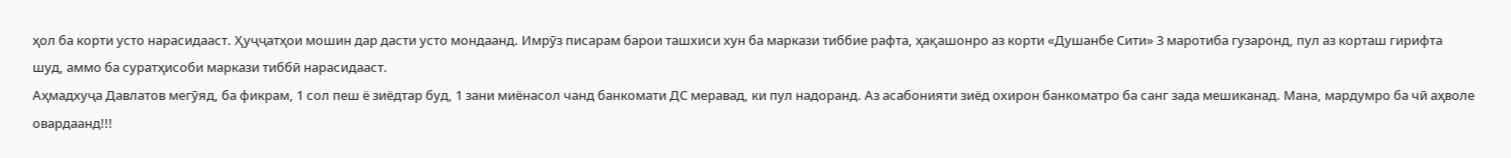ҳол ба корти усто нарасидааст. Ҳуҷҷатҳои мошин дар дасти усто мондаанд. Имрӯз писарам барои ташхиси хун ба маркази тиббие рафта, ҳақашонро аз корти «Душанбе Сити» 3 маротиба гузаронд, пул аз корташ гирифта шуд, аммо ба суратҳисоби маркази тиббӣ нарасидааст.
Аҳмадхуҷа Давлатов мегӯяд, ба фикрам, 1 сол пеш ё зиёдтар буд, 1 зани миёнасол чанд банкомати ДС меравад, ки пул надоранд. Аз асабонияти зиёд охирон банкоматро ба санг зада мешиканад. Мана, мардумро ба чӣ аҳволе овардаанд!!!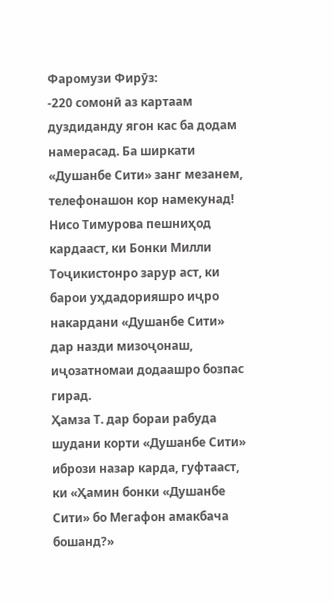Фаромузи Фирӯз:
-220 сомонӣ аз картаам дуздиданду ягон кас ба додам намерасад. Ба ширкати «Душанбе Сити» занг мезанем, телефонашон кор намекунад!
Нисо Тимурова пешниҳод кардааст, ки Бонки Милли Тоҷикистонро зарур аст, ки барои уҳдадорияшро иҷро накардани «Душанбе Сити» дар назди мизоҷонаш, иҷозатномаи додаашро бозпас гирад.
Ҳамза Т. дар бораи рабуда шудани корти «Душанбе Сити» ибрози назар карда, гуфтааст, ки «Ҳамин бонки «Душанбе Сити» бо Мегафон амакбача бошанд?»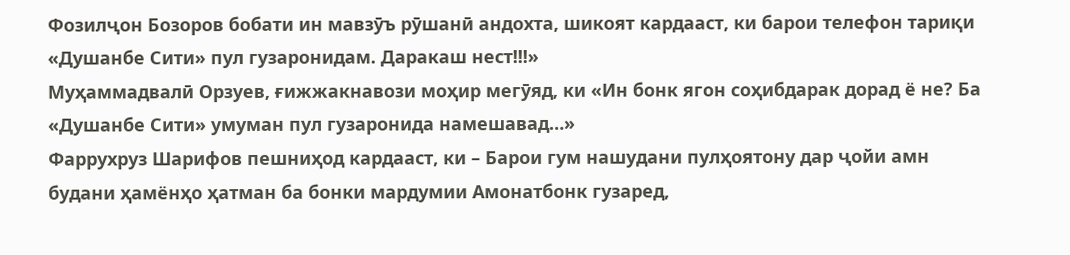Фозилҷон Бозоров бобати ин мавзӯъ рӯшанӣ андохта, шикоят кардааст, ки барои телефон тариқи «Душанбе Сити» пул гузаронидам. Даракаш нест!!!»
Муҳаммадвалӣ Орзуев, ғижжакнавози моҳир мегӯяд, ки «Ин бонк ягон соҳибдарак дорад ё не? Ба «Душанбе Сити» умуман пул гузаронида намешавад…»
Фаррухруз Шарифов пешниҳод кардааст, ки – Барои гум нашудани пулҳоятону дар ҷойи амн будани ҳамёнҳо ҳатман ба бонки мардумии Амонатбонк гузаред,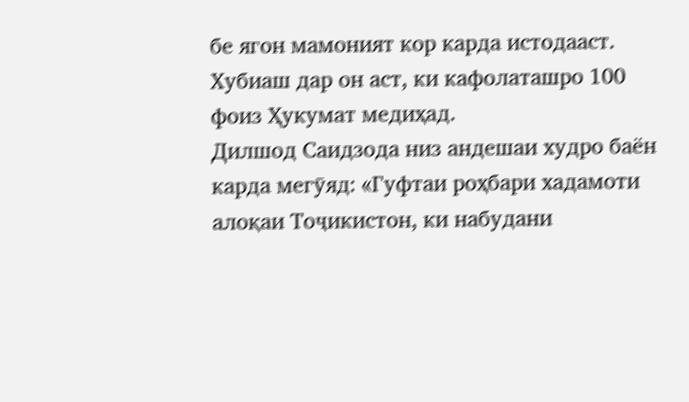бе ягон мамоният кор карда истодааст. Хубиаш дар он аст, ки кафолаташро 100 фоиз Ҳукумат медиҳад.
Дилшод Саидзода низ андешаи худро баён карда мегӯяд: «Гуфтаи роҳбари хадамоти алоқаи Тоҷикистон, ки набудани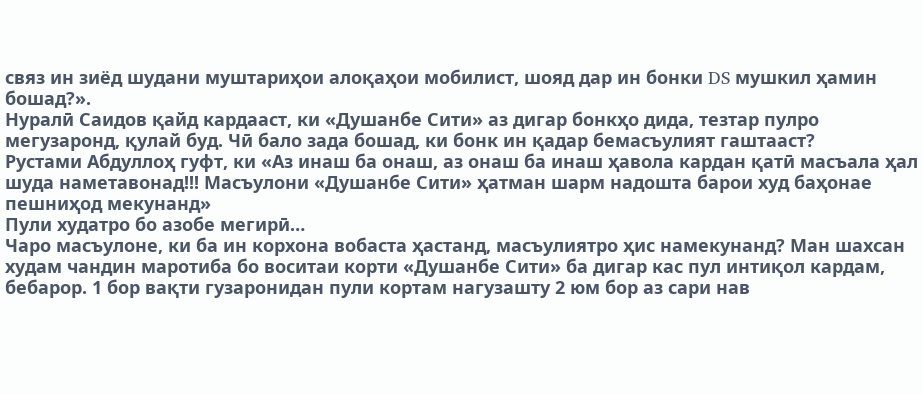связ ин зиёд шудани муштариҳои алоқаҳои мобилист, шояд дар ин бонки DS мушкил ҳамин бошад?».
Нуралӣ Саидов қайд кардааст, ки «Душанбе Сити» аз дигар бонкҳо дида, тезтар пулро мегузаронд, қулай буд. Чӣ бало зада бошад, ки бонк ин қадар бемасъулият гаштааст?
Рустами Абдуллоҳ гуфт, ки «Аз инаш ба онаш, аз онаш ба инаш ҳавола кардан қатӣ масъала ҳал шуда наметавонад!!! Масъулони «Душанбе Сити» ҳатман шарм надошта барои худ баҳонае пешниҳод мекунанд»
Пули худатро бо азобе мегирӣ…
Чаро масъулоне, ки ба ин корхона вобаста ҳастанд, масъулиятро ҳис намекунанд? Ман шахсан худам чандин маротиба бо воситаи корти «Душанбе Сити» ба дигар кас пул интиқол кардам, бебарор. 1 бор вақти гузаронидан пули кортам нагузашту 2 юм бор аз сари нав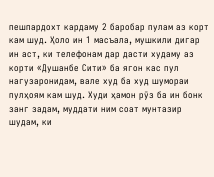пешпардохт кардаму 2 баробар пулам аз корт кам шуд. Ҳоло ин 1 масъала, мушкили дигар ин аст, ки телефонам дар дасти худаму аз корти «Душанбе Сити» ба ягон кас пул нагузаронидам, вале худ ба худ шумораи пулҳоям кам шуд. Худи ҳамон рӯз ба ин бонк занг задам, муддати ним соат мунтазир шудам, ки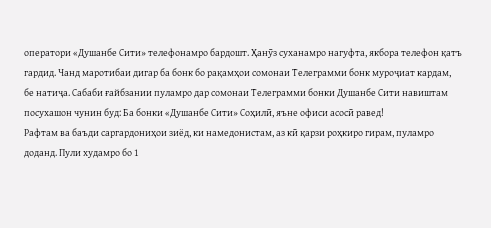оператори «Душанбе Сити» телефонамро бардошт. Ҳанӯз суханамро нагуфта, якбора телефон қатъ гардид. Чанд маротибаи дигар ба бонк бо рақамҳои сомонаи Телеграмми бонк муроҷиат кардам, бе натиҷа. Сабаби ғайбзании пуламро дар сомонаи Телеграмми бонки Душанбе Сити навиштам посухашон чунин буд: Ба бонки «Душанбе Сити» Соҳилӣ, яъне офиси асосӣ равед!
Рафтам ва баъди саргардониҳои зиёд, ки намедонистам, аз кӣ қарзи роҳкиро гирам, пуламро доданд. Пули худамро бо 1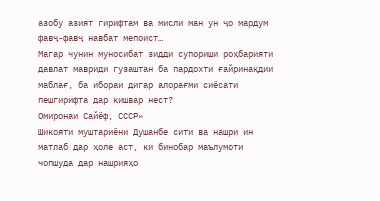азобу азият гирифтам ва мисли ман ун ҷо мардум фавҷ-фавҷ навбат мепоист…
Магар чунин муносибат зидди супориши роҳбарияти давлат мавриди гузаштан ба пардохти ғайринақдии маблағ, ба ибораи дигар алорағми сиёсати пешгирифта дар кишвар нест?
Омиронаи Сайёф, СССР»
Шикояти муштариёни Душанбе сити ва нашри ин матлаб дар ҳоле аст, ки бинобар маълумоти чопшуда дар нашрияҳо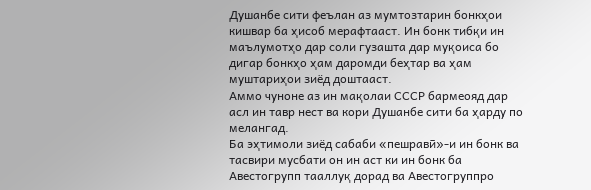Душанбе сити феълан аз мумтозтарин бонкҳои кишвар ба ҳисоб мерафтааст. Ин бонк тибқи ин маълумотҳо дар соли гузашта дар муқоиса бо дигар бонкҳо ҳам даромди беҳтар ва ҳам муштариҳои зиёд доштааст.
Аммо чуноне аз ин мақолаи СССР бармеояд дар асл ин тавр нест ва кори Душанбе сити ба ҳарду по мелангад.
Ба эҳтимоли зиёд сабаби «пешравӣ»-и ин бонк ва тасвири мусбати он ин аст ки ин бонк ба Авестогрупп тааллуқ дорад ва Авестогруппро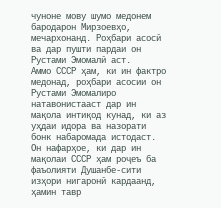чуноне мову шумо медонем бародарон Мирзоевҳо, мечархонанд. Роҳбари асосӣ ва дар пушти пардаи он Рустами Эмомалӣ аст.
Аммо СССР ҳам, ки ин фактро медонад, роҳбари асосии он Рустами Эмомалиро натавонистааст дар ин мақола интиқод кунад, ки аз уҳдаи идора ва назорати бонк набаромада истодаст. Он нафарҳое, ки дар ин мақолаи СССР ҳам роҷеъ ба фаъолияти Душанбе-сити изҳори нигаронӣ кардаанд, ҳамин тавр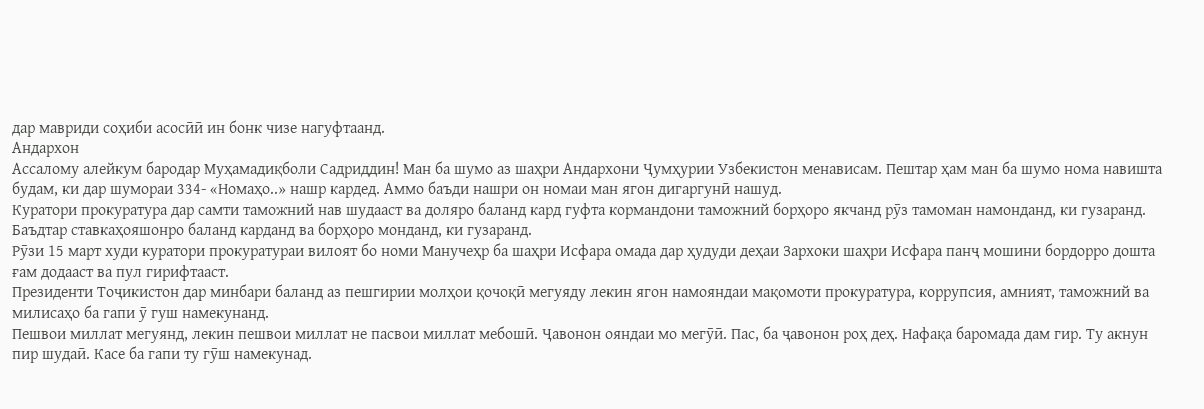дар мавриди соҳиби асосӣӣ ин бонк чизе нагуфтаанд.
Андархон
Ассалому алейкум бародар Муҳамадиқболи Садриддин! Ман ба шумо аз шаҳри Андархони Ҷумҳурии Узбекистон менависам. Пештар ҳам ман ба шумо нома навишта будам, ки дар шумораи 334- «Номаҳо..» нашр кардед. Аммо баъди нашри он номаи ман ягон дигаргунӣ нашуд.
Куратори прокуратура дар самти таможний нав шудааст ва доляро баланд кард гуфта кормандони таможний борҳоро якчанд рӯз тамоман намонданд, ки гузаранд. Баъдтар ставкаҳояшонро баланд карданд ва борҳоро монданд, ки гузаранд.
Рӯзи 15 март худи куратори прокуратураи вилоят бо номи Манучеҳр ба шаҳри Исфара омада дар ҳудуди деҳаи Зархоки шаҳри Исфара панҷ мошини бордорро дошта ғам додааст ва пул гирифтааст.
Президенти Тоҷикистон дар минбари баланд аз пешгирии молҳои қочоқӣ мегуяду лекин ягон намояндаи мақомоти прокуратура, коррупсия, амният, таможний ва милисаҳо ба гапи ӯ гуш намекунанд.
Пешвои миллат мегуянд, лекин пешвои миллат не пасвои миллат мебошӣ. Ҷавонон ояндаи мо мегӯӣ. Пас, ба ҷавонон роҳ деҳ. Нафақа баромада дам гир. Ту акнун пир шудаӣ. Касе ба гапи ту гӯш намекунад.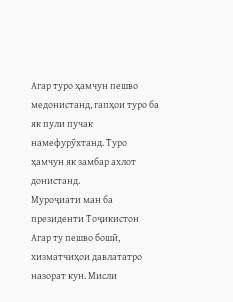Агар туро ҳамчун пешво медонистанд, гапҳои туро ба як пули пучак намефурӯхтанд. Туро ҳамчун як замбар ахлот донистанд.
Муроҷиати ман ба президенти Тоҷикистон
Агар ту пешво бошӣ, хизматчиҳои давлататро назорат кун. Мисли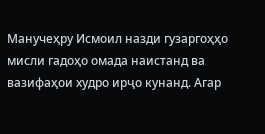Манучеҳру Исмоил назди гузаргоҳҳо мисли гадоҳо омада наистанд ва вазифаҳои худро ирҷо кунанд. Агар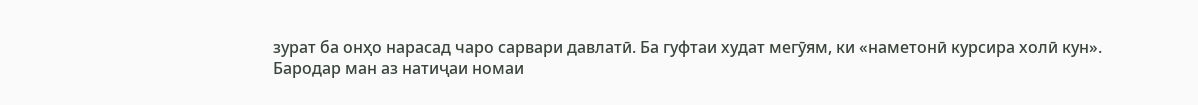зурат ба онҳо нарасад чаро сарвари давлатӣ. Ба гуфтаи худат мегӯям, ки «наметонӣ курсира холӣ кун».
Бародар ман аз натиҷаи номаи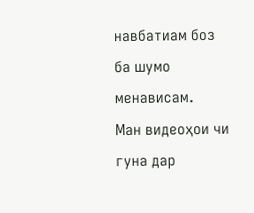навбатиам боз ба шумо менависам.
Ман видеоҳои чи гуна дар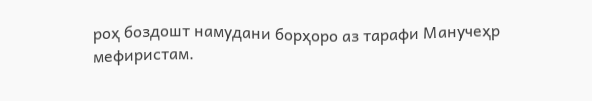роҳ боздошт намудани борҳоро аз тарафи Манучеҳр мефиристам.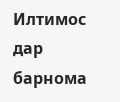Илтимос дар барнома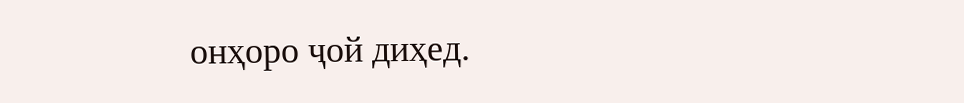онҳоро ҷой диҳед.